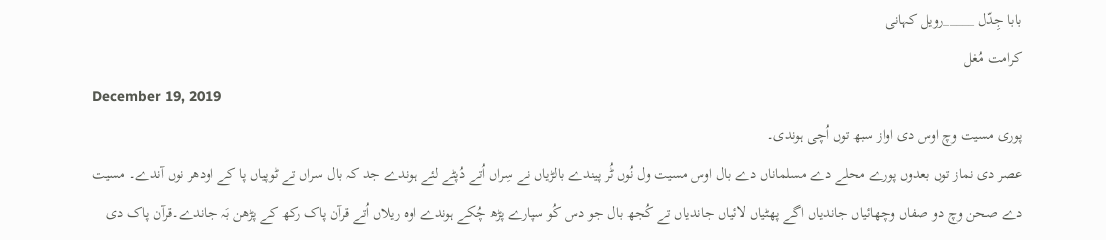بابا جِدّل _____رویل کہانی
کرامت مُغل
December 19, 2019
پوری مسیت وچ اوس دی اواز سبھ توں اُچی ہوندی۔
عصر دی نماز توں بعدوں پورے محلے دے مسلماناں دے بال اوس مسیت ول نُوں ٹُر پیندے بالڑیاں نے سِراں اُتے دُپٹے لئے ہوندے جد کہ بال سراں تے ٹوپیاں پا کے اودھر نوں آندے۔ مسیت دے صحن وچ دو صفاں وچھائیاں جاندیاں اگے پھٹیاں لائیاں جاندیاں تے کُجھ بال جو دس کُو سپارے پڑھ چُکے ہوندے اوہ ریلاں اُتے قرآن پاک رکھ کے پڑھن بَہ جاندے۔قرآن پاک دی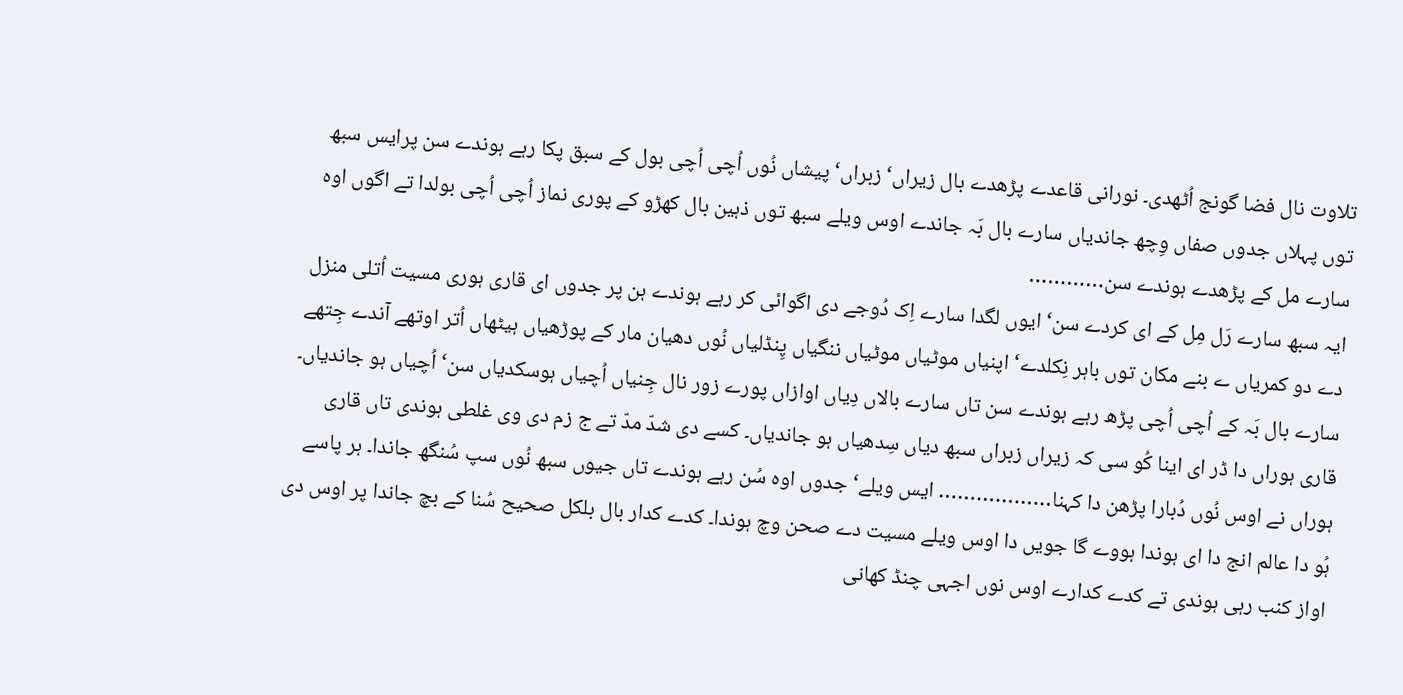تلاوت نال فضا گونج اُٹھدی۔ نورانی قاعدے پڑھدے بال زیراں‘ زبراں‘ پیشاں نُوں اُچی اُچی بول کے سبق پکا رہے ہوندے سن پرایس سبھ توں پہلاں جدوں صفاں وِچھ جاندیاں سارے بال بَہ جاندے اوس ویلے سبھ توں ذہین بال کھڑو کے پوری نماز اُچی اُچی بولدا تے اگوں اوہ سارے مل کے پڑھدے ہوندے سن…………
ایہ سبھ سارے رَل مِل کے ای کردے سن‘ ایوں لگدا سارے اِک دُوجے دی اگوائی کر رہے ہوندے ہن پر جدوں ای قاری ہوری مسیت اُتلی منزل دے دو کمریاں ے بنے مکان توں باہر نِکلدے‘ اپنیاں موٹیاں موٹیاں ننگیاں پِنڈلیاں نُوں دھیان مار کے پوڑھیاں ہیٹھاں اُتر اوتھے آندے جِتھے سارے بال بَہ کے اُچی اُچی پڑھ رہے ہوندے سن تاں سارے بالاں دِیاں اوازاں پورے زور نال جِنیاں اُچیاں ہوسکدیاں سن‘ اُچیاں ہو جاندیاں۔ قاری ہوراں دا ڈر ای اینا کُو سی کہ زیراں زبراں سبھ دیاں سِدھیاں ہو جاندیاں۔ کسے دی شدّ مدّ تے ج زم دی وی غلطی ہوندی تاں قاری ہوراں نے اوس نُوں دُبارا پڑھن دا کہنا……………… ایس ویلے‘ جدوں اوہ سُن رہے ہوندے تاں جیوں سبھ نُوں سپ سُنگھ جاندا۔ ہر پاسے ہُو دا عالم انج دا ای ہوندا ہووے گا جویں دا اوس ویلے مسیت دے صحن وچ ہوندا۔ کدے کدار بال بلکل صحیح سُنا کے بچ جاندا پر اوس دی اواز کنب رہی ہوندی تے کدے کدارے اوس نوں اجہی چنڈ کھانی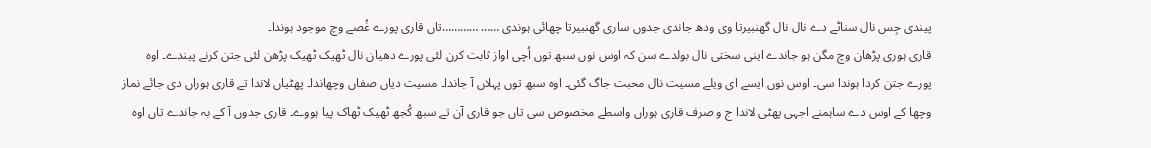پیندی جِس نال سناٹے دے نال نال گھنبیرتا وی ودھ جاندی جدوں ساری گھنبیرتا چھائی ہوندی …… …………تاں قاری پورے غُصے وچ موجود ہوندا۔
قاری ہوری پڑھان وچ مگن ہو جاندے اینی سختی نال بولدے سن کہ اوس نوں سبھ توں اُچی اواز ثابت کرن لئی پورے دھیان نال ٹھیک ٹھیک پڑھن لئی جتن کرنے پیندے۔ اوہ پورے جتن کردا ہوندا سی۔ اوس نوں ایسے ای ویلے مسیت نال محبت جاگ گئی۔ اوہ سبھ توں پہلاں آ جاندا۔ مسیت دیاں صفاں وچھاندا۔ پھٹیاں لاندا تے قاری ہوراں دی جائے نماز وچھا کے اوس دے ساہمنے اجہی پھٹی لاندا ج و صرف قاری ہوراں واسطے مخصوص سی تاں جو قاری آن تے سبھ کُجھ ٹھیک ٹھاک پیا ہووے۔ قاری جدوں آ کے بہ جاندے تاں اوہ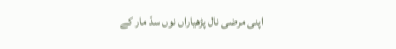اپنی مرضی نال پڑھیاراں نوں سدّ مار کے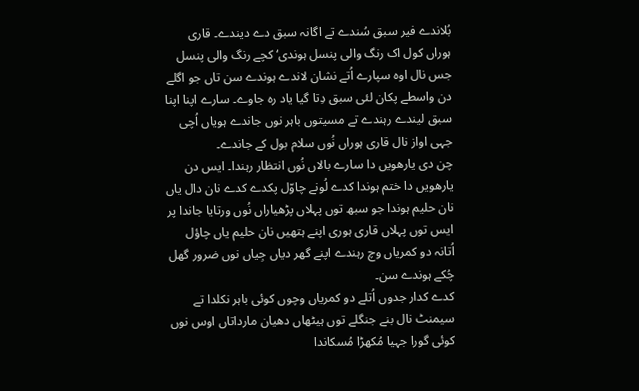بُلاندے فیر سبق سُندے تے اگانہ سبق دے دیندے۔ قاری ہوراں کول اک رنگ والی پنسل ہوندی‘ کچے رنگ والی پنسل جس نال اوہ سپارے اُتے نشان لاندے ہوندے سن تاں جو اگلے دن واسطے پکان لئی سبق دِتا گیا یاد رہ جاوے۔ سارے اپنا اپنا سبق لیندے رہندے تے مسیتوں باہر نوں جاندے ہویاں اُچی جہی اواز نال قاری ہوراں نُوں سلام بول کے جاندے۔
چن دی یارھویں دا سارے بالاں نُوں انتظار رہندا۔ ایس دن یارھویں دا ختم ہوندا کدے لُونے چاوّل پکدے کدے نان دال یاں نان حلیم ہوندا جو سبھ توں پہلاں پڑھیاراں نُوں ورتایا جاندا پر ایس توں پہلاں قاری ہوری اپنے ہتھیں نان حلیم یاں چاؤل اُتانہ دو کمریاں وچ رہندے اپنے گھر دیاں جِیاں نوں ضرور گھل چُکے ہوندے سن۔
کدے کدار جدوں اُتلے دو کمریاں وچوں کوئی باہر نکلدا تے سیمنٹ نال بنے جنگلے توں ہیٹھاں دھیان مارداتاں اوس نوں کوئی گورا جہیا مُکھڑا مُسکاندا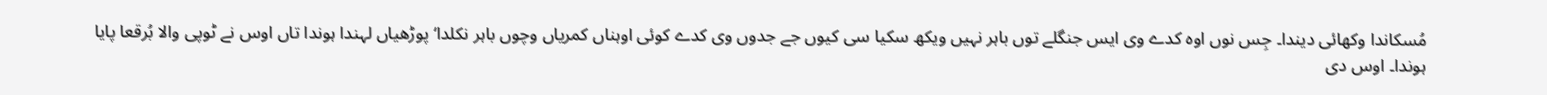مُسکاندا وکھائی دیندا۔ جِس نوں اوہ کدے وی ایس جنگلے توں باہر نہیں ویکھ سکیا سی کیوں جے جدوں وی کدے کوئی اوہناں کمریاں وچوں باہر نکلدا‘ پوڑھیاں لہندا ہوندا تاں اوس نے ٹوپی والا بُرقعا پایا ہوندا۔ اوس دی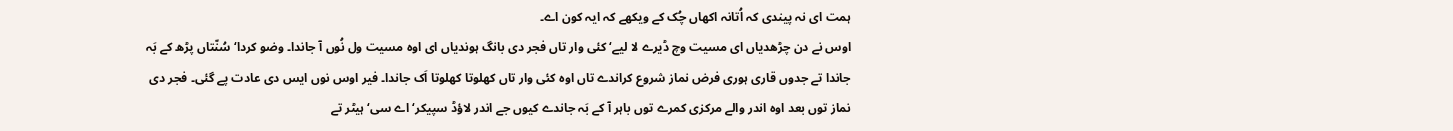ہمت ای نہ پیندی کہ اُتانہ اکھاں چُک کے ویکھے کہ ایہ کون اے۔
اوس نے دن چڑھدیاں ای مسیت وچ ڈیرے لا لیے‘ کئی وار تاں فجر دی بانگ ہوندیاں ای اوہ مسیت ول نُوں آ جاندا۔ وضو کردا‘ سُنّتاں پڑھ کے بَہ جاندا تے جدوں قاری ہوری فرض نماز شروع کراندے تاں اوہ کئی وار تاں کھلوتا کھلوتا اَک جاندا۔ فیر اوس نوں ایس دی عادت پے گئی۔ فجر دی نماز توں بعد اوہ اندر والے مرکزی کمرے توں باہر آ کے بَہ جاندے کیوں جے اندر لاؤڈ سپیکر‘ اے سی‘ ہیٹر تے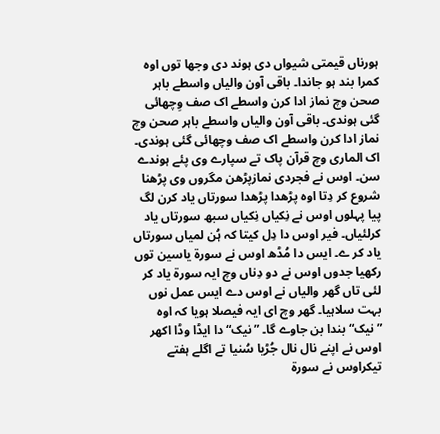ہورناں قیمتی شیواں دی ہوند دی وجھا توں اوہ کمرا بند ہو جاندا۔ باقی آون والیاں واسطے باہر صحن وچ نماز ادا کرن واسطے اک صف وِچھائی گئی ہوندی۔ باقی آون والیاں واسطے باہر صحن وچ نماز ادا کرن واسطے اک صف وچھائی گئی ہوندی۔ اک الماری وچ قرآن پاک تے سپارے وی پئے ہوندے سن۔ اوس نے فجردی نمازپڑھن مگروں وی پڑھنا شروع کر دِتا اوہ پڑھدا پڑھدا سورتاں یاد کرن لگ پیا پہلوں اوس نے نِکیاں نِکیاں سبھ سورتاں یاد کرلئیاں۔ فیر اوس دا دِل کیتا کہ ہُن لمیاں سورتاں یاد کر ے۔ ایس دا مُڈھ اوس نے سورۃ یاسین توں رکھیا جدوں اوس نے دو دِناں وچ ایہ سورۃ یاد کر لئی تاں گھر والیاں نے اوس دے ایس عمل نوں بہت سلاہیا۔ گھر وچ ای ایہ فیصلا ہویا کہ اوہ ”نیک“ بندا بن جاوے گا۔ ”نیک“ دا ایڈا وڈا اکھر اوس نے اپنے نال نال جُڑیا سُنیا تے اگلے ہفتے تیکراوس نے سورۃ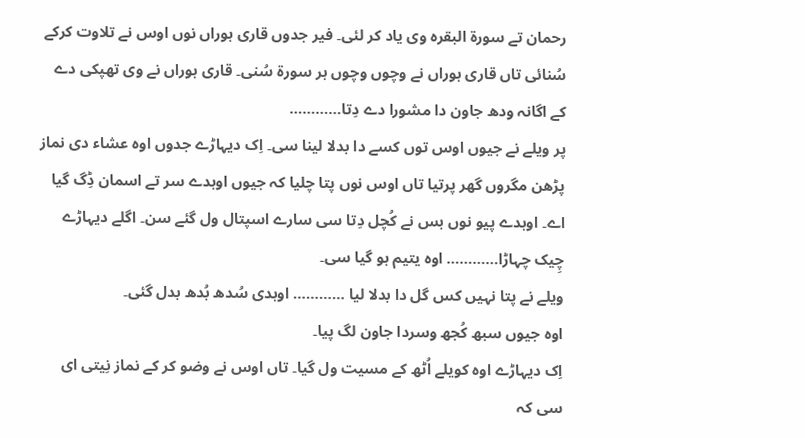رحمان تے سورۃ البقرہ وی یاد کر لئی۔ فیر جدوں قاری ہوراں نوں اوس نے تلاوت کرکے سُنائی تاں قاری ہوراں نے وچوں وچوں ہر سورۃ سُنی۔ قاری ہوراں نے وی تھپکی دے کے اگانہ ودھ جاون دا مشورا دے دِتا…………
پر ویلے نے جیوں اوس توں کسے دا بدلا لینا سی۔ اِک دیہاڑے جدوں اوہ عشاء دی نماز پڑھن مگروں گھر پرتیا تاں اوس نوں پتا چلیا کہ جیوں اوہدے سر تے اسمان ڈِگ گیا اے۔ اوہدے پیو نوں بس نے کُچل دِتا سی سارے اسپتال ول گئے سن۔ اگلے دیہاڑے چِیک چہاڑا………… اوہ یتیم ہو گیا سی۔
ویلے نے پتا نہیں کس گل دا بدلا لیا ………… اوہدی سُدھ بُدھ بدل گئی۔
اوہ جیوں سبھ کُجھ وسردا جاون لگ پیا۔
اِک دیہاڑے اوہ کویلے اُٹھ کے مسیت ول گیا۔ تاں اوس نے وضو کر کے نماز نِیتی ای سی کہ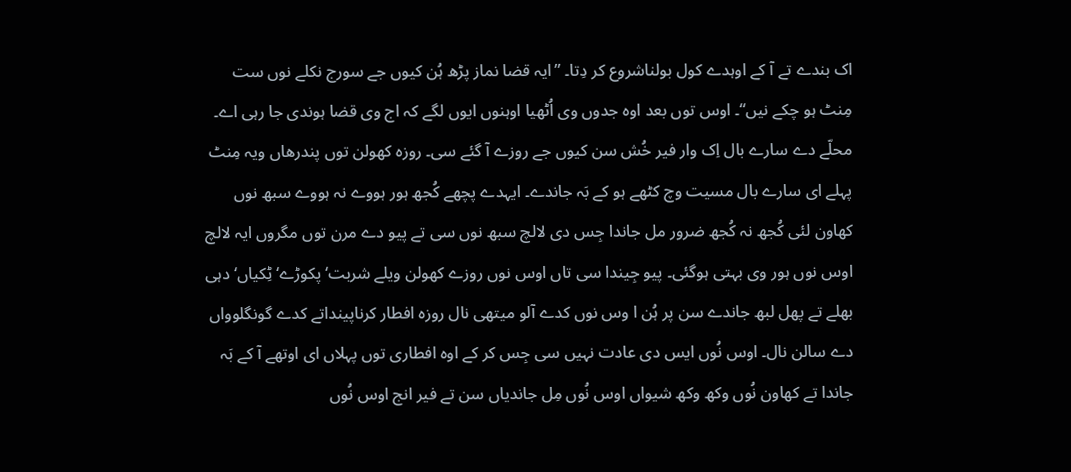اک بندے تے آ کے اوہدے کول بولناشروع کر دِتا۔ ”ایہ قضا نماز پڑھ ہُن کیوں جے سورج نکلے نوں ست مِنٹ ہو چکے نیں“۔ اوس توں بعد اوہ جدوں وی اُٹھیا اوہنوں ایوں لگے کہ اج وی قضا ہوندی جا رہی اے۔
محلّے دے سارے بال اِک وار فیر خُش سن کیوں جے روزے آ گئے سی۔ روزہ کھولن توں پندرھاں ویہ مِنٹ پہلے ای سارے بال مسیت وچ کٹھے ہو کے بَہ جاندے۔ ایہدے پچھے کُجھ ہور ہووے نہ ہووے سبھ نوں کھاون لئی کُجھ نہ کُجھ ضرور مل جاندا جِس دی لالچ سبھ نوں سی تے پیو دے مرن توں مگروں ایہ لالچ اوس نوں ہور وی بہتی ہوگئی۔ پیو جِیندا سی تاں اوس نوں روزے کھولن ویلے شربت‘ پکوڑے‘ ٹِکیاں‘ دہی بھلے تے پھل لبھ جاندے سن پر ہُن ا وس نوں کدے آلو میتھی نال روزہ افطار کرناپینداتے کدے گونگلوواں دے سالن نال۔ اوس نُوں ایس دی عادت نہیں سی جِس کر کے اوہ افطاری توں پہلاں ای اوتھے آ کے بَہ جاندا تے کھاون نُوں وکھ وکھ شیواں اوس نُوں مِل جاندیاں سن تے فیر انج اوس نُوں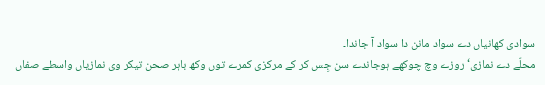سوادی کھانیاں دے سواد مانن دا سواد آ جاندا۔
محلّے دے نمازی‘ روزے وچ چوکھے ہوجاندے سن جِس کر کے مرکزی کمرے توں وکھ باہر صحن تیکر وی نمازیاں واسطے صفاں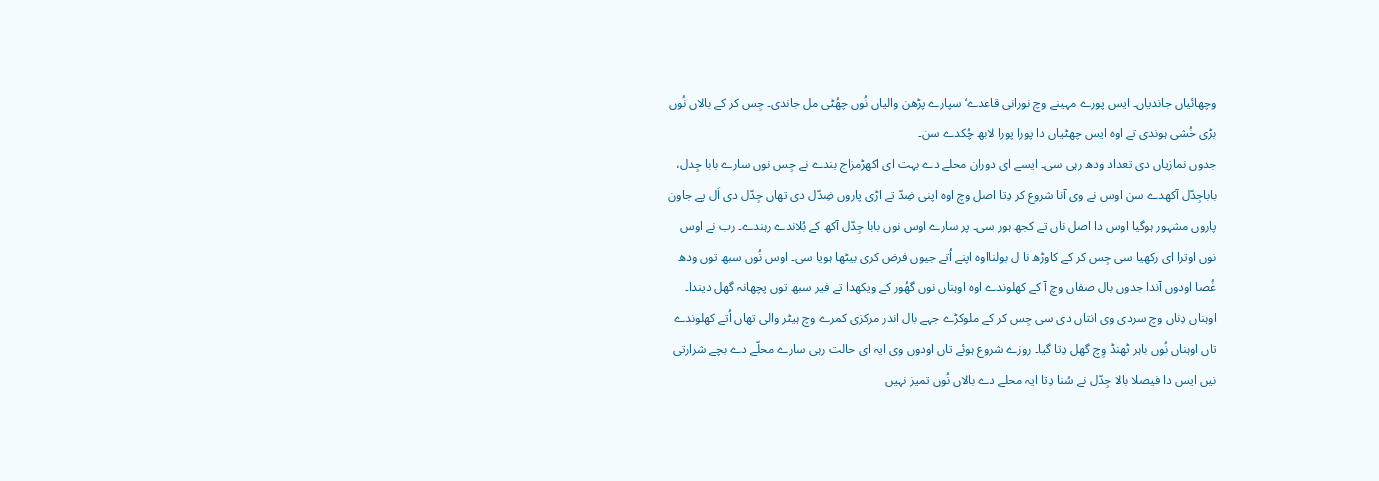وچھائیاں جاندیاں۔ ایس پورے مہینے وچ نورانی قاعدے‘ سپارے پڑھن والیاں نُوں چھُٹی مل جاندی۔ جِس کر کے بالاں نُوں بڑی خُشی ہوندی تے اوہ ایس چھٹیاں دا پورا پورا لابھ چُکدے سن۔
جدوں نمازیاں دی تعداد ودھ رہی سی۔ ایسے ای دوران محلے دے بہت ای اکھڑمزاج بندے نے جِس نوں سارے بابا جِدل، باباجِدّل آکھدے سن اوس نے وی آنا شروع کر دِتا اصل وچ اوہ اپنی ضِدّ تے اڑی پاروں ضِدّل دی تھاں جِدّل دی اَل پے جاون پاروں مشہور ہوگیا اوس دا اصل ناں تے کجھ ہور سی۔ پر سارے اوس نوں بابا جِدّل آکھ کے بُلاندے رہندے۔ رب نے اوس نوں اوترا ای رکھیا سی جِس کر کے کاوڑھ نا ل بولنااوہ اپنے اُتے جیوں فرض کری بیٹھا ہویا سی۔ اوس نُوں سبھ توں ودھ غُصا اودوں آندا جدوں بال صفاں وچ آ کے کھلوندے اوہ اوہناں نوں گھُور کے ویکھدا تے فیر سبھ توں پچھانہ گھل دیندا۔ اوہناں دِناں وچ سردی وی انتاں دی سی جِس کر کے ملوکڑے جہے بال اندر مرکزی کمرے وچ ہیٹر والی تھاں اُتے کھلوندے تاں اوہناں نُوں باہر ٹھنڈ وِچ گھل دِتا گیا۔ روزے شروع ہوئے تاں اودوں وی ایہ ای حالت رہی سارے محلّے دے بچے شرارتی نیں ایس دا فیصلا بالا جِدّل نے سُنا دِتا ایہ محلے دے بالاں نُوں تمیز نہیں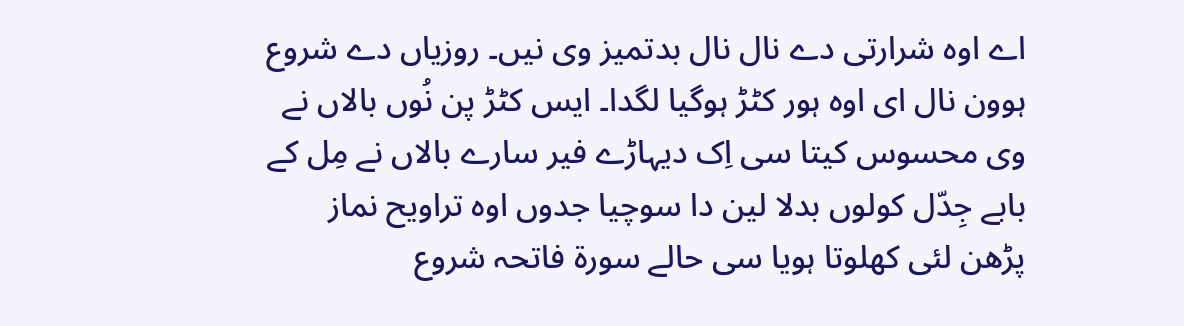اے اوہ شرارتی دے نال نال بدتمیز وی نیں۔ روزیاں دے شروع ہوون نال ای اوہ ہور کٹڑ ہوگیا لگدا۔ ایس کٹڑ پن نُوں بالاں نے وی محسوس کیتا سی اِک دیہاڑے فیر سارے بالاں نے مِل کے بابے جِدّل کولوں بدلا لین دا سوچیا جدوں اوہ تراویح نماز پڑھن لئی کھلوتا ہویا سی حالے سورۃ فاتحہ شروع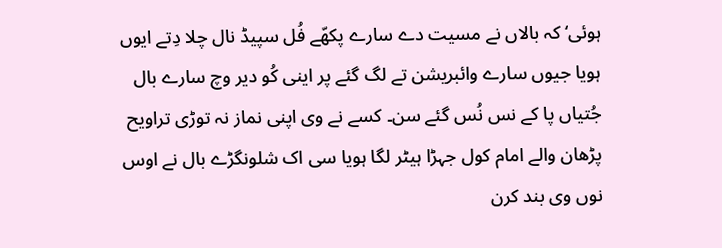ہوئی‘ کہ بالاں نے مسیت دے سارے پکھّے فُل سپیڈ نال چلا دِتے ایوں ہویا جیوں سارے وائبریشن تے لگ گئے پر اینی کُو دیر وچ سارے بال جُتیاں پا کے نس نُس گئے سن۔ کسے نے وی اپنی نماز نہ توڑی تراویح پڑھان والے امام کول جہڑا ہیٹر لگا ہویا سی اک شلونگڑے بال نے اوس نوں وی بند کرن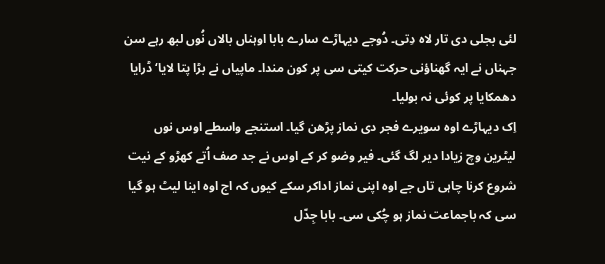لئی بجلی دی تار لاہ دِتی۔ دُوجے دیہاڑے سارے بابا اوہناں بالاں نُوں لبھ رہے سن جہناں نے ایہ گھناؤنی حرکت کیتی سی پر کون مندا۔ ماپیاں نے بڑا پتا لایا‘ ڈرایا دھمکایا پر کوئی نہ بولیا۔
اِک دیہاڑے اوہ سویرے فجر دی نماز پڑھن گیا۔ استنجے واسطے اوس نوں لیٹرین وچ زیادا دیر لگ گئی۔ فیر وضو کر کے اوس نے جد صف اُتے کھڑو کے نیت شروع کرنا چاہی تاں جے اوہ اپنی نماز اداکر سکے کیوں کہ اج اوہ اینا لیٹ ہو گیا سی کہ باجماعت نماز ہو چُکی سی۔ بابا جِدّل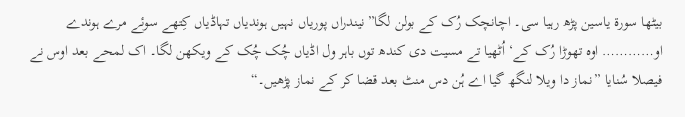بیٹھا سورۃ یاسین پڑھ رہیا سی۔ اچانچک رُک کے بولن لگا”نیندراں پوریاں نہیں ہوندیاں تہاڈیاں کِتھے سوئے مرے ہوندے او………… اوہ تھوڑا رُک کے‘ اُٹھیا تے مسیت دی کندھ توں باہر ول اڈیاں چُک چُک کے ویکھن لگا۔ اک لمحے بعد اوس نے فیصلا سُنایا ”نماز دا ویلا لنگھ گیا اے ہُن دس منٹ بعد قضا کر کے نماز پڑھیں۔“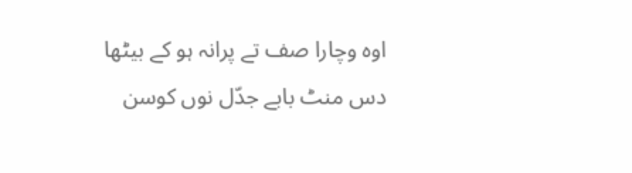اوہ وچارا صف تے پرانہ ہو کے بیٹھا دس منٹ بابے جدّل نوں کوسن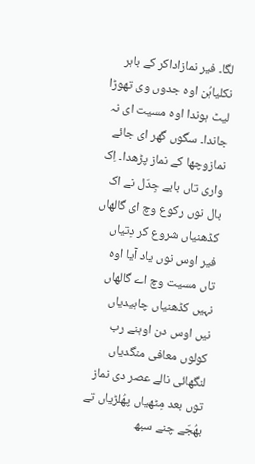لگا۔ فیر نمازاداکر کے باہر نکلیاہُن اوہ جدوں وی تھوڑا لیٹ ہوندا اوہ مسیت ای نہ جاندا۔ سگوں گھر ای جائے نمازوچھا کے نماز پڑھدا۔ اِک واری تاں بابے جِدّل نے اک بال نوں رکوع وچ ای گالھاں کڈھنیاں شروع کر دِتیاں فیر اوس نوں یاد آیا اوہ تاں مسیت وچ اے گالھاں نہیں کڈھنیاں چاہیدیاں نیں اوس دن اوہنے رب کولوں معافی منگدیاں لنگھائی نالے عصر دی نماز توں بعد مِٹھیاں پھُلڑیاں تے بھُجّے چنے سبھ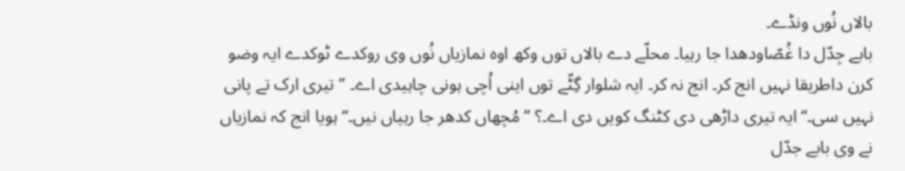بالاں نُوں ونڈے۔
بابے جِدّل دا غُصّاودھدا جا رہیا۔ محلّے دے بالاں توں وکھ اوہ نمازیاں نُوں وی روکدے ٹوکدے ایہ وضو کرن داطریقا نہیں انج کر۔ انج نہ کر۔ ایہ شلوار گِٹّے توں اینی اُچی ہونی چاہیدی اے۔ ”تیری ارک تے پانی نہیں سی۔“ ایہ تیری داڑھی دی کٹنگ کویں دی اے۔؟ ”مُچھاں کدھر جا رہیاں نیں۔“ ہویا انج کہ نمازیاں نے وی بابے جدّل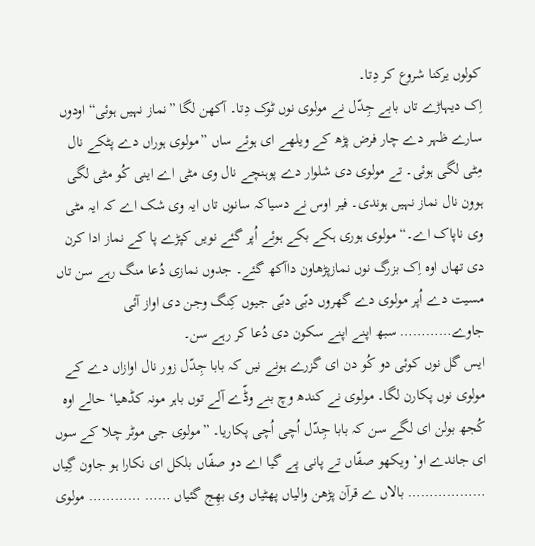کولوں یرکنا شروع کر دِتا۔
اِک دیہاڑے تاں بابے جِدّل نے مولوی نوں ٹوک دِتا۔ آکھن لگا ”نماز نہیں ہوئی“ اودوں سارے ظہر دے چار فرض پڑھ کے ویلھے ای ہوئے ساں ”مولوی ہوراں دے پٹکے نال مِٹی لگی ہوئی۔ تے مولوی دی شلوار دے پوہنچے نال وی مٹی اے اینی کُو مٹی لگی ہوون نال نماز نہیں ہوندی۔ فیر اوس نے دسیاکہ سانوں تاں ایہ وی شک اے کہ ایہ مٹی وی ناپاک اے۔“ مولوی ہوری ہکے بکے ہوئے اُپر گئے نویں کپڑے پا کے نماز ادا کرن دی تھاں اوہ اِک بزرگ نوں نمازپڑھاون داآکھ گئے۔ جدوں نمازی دُعا منگ رہے سن تاں مسیت دے اُپر مولوی دے گھروں دبّی دبّی جیوں کِنگ وجن دی اواز آئی جاوے………… سبھ اپنے اپنے سکون دی دُعا کر رہے سن۔
ایس گل نوں کوئی دو کُو دن ای گزرے ہونے نیں کہ بابا جِدّل زور نال اوازاں دے کے مولوی نوں پکارن لگا۔ مولوی نے کندھ وچ بنے وڈّے آلے توں باہر مونہ کڈھیا‘ حالے اوہ کُجھ بولن ای لگے سن کہ بابا جِدّل اُچی اُچی پکاریا۔ ”مولوی جی موٹر چلا کے سوں ای جاندے او‘ ویکھو صفّاں تے پانی پے گیا اے دو صفّاں بلکل ای نکارا ہو جاون گِیاں ……………… بالاں ے قرآن پڑھن والیاں پھٹیاں وی بھِج گئیاں …… ………… مولوی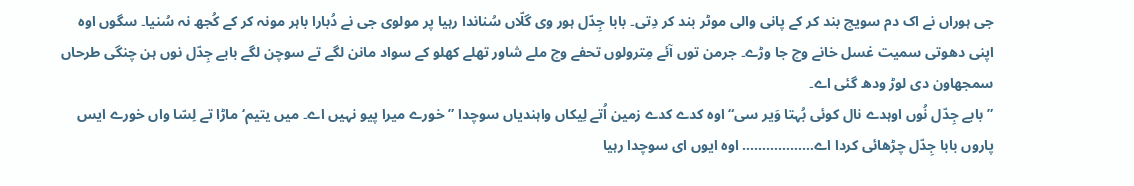جی ہوراں نے اک دم سویچ بند کر کے پانی والی موٹر بند کر دِتی۔ بابا جِدّل ہور وی گلّاں سُناندا رہیا پر مولوی جی نے دُبارا باہر مونہ کر کے کُجھ نہ سُنیا۔ سگوں اوہ اپنی دھوتی سمیت غسل خانے وچ جا وڑے۔ جرمن توں آئے مِترولوں تحفے وچ ملے شاور تھلے کھلو کے سواد مانن لگے تے سوچن لگے بابے جِدّل نوں ہن چنگی طرحاں سمجھاون دی لوڑ ودھ گئی اے۔
”بابے جِدّل نُوں اوہدے نال کوئی بُہتا وَیر سی“ اوہ کدے کدے زمین اُتے لِیکاں واہندیاں سوچدا ”خورے میرا پیو نہیں اے۔ میں یتیم‘ ماڑا تے لِسّا واں خورے ایس پاروں بابا جِدّل چڑھائی کردا اے……………… اوہ ایوں ای سوچدا رہیا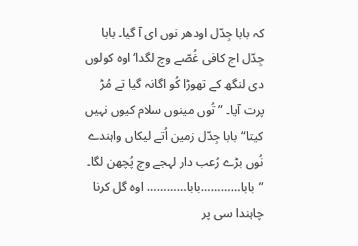کہ بابا جِدّل اودھر نوں ای آ گیا۔ بابا جِدّل اج کافی غُصّے وچ لگدا‘ اوہ کولوں دی لنگھ کے تھوڑا کُو اگانہ گیا تے مُڑ پرت آیا۔ ”تُوں مینوں سلام کیوں نہیں کیتا“ بابا جِدّل زمین اُتے لیکاں واہندے نُوں بڑے رُعب دار لہجے وچ پُچھن لگا۔
”بابا…………بابا………… اوہ گل کرنا چاہندا سی پر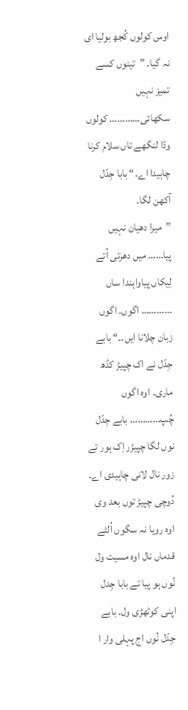اوس کولوں کُجھ بولیا ای نہ گیا۔ ”تینوں کسے تمیز نہیں سکھائی………… کولوں وڈا لنگھے تاں سلام کرنا چاہیدا اے۔“ بابا جِدّل آکھن لگا۔
”میرا دھیان نہیں پیا…… میں دھرتی اُتے لِیکاں پیاواہندا ساں ………… اگوں۔ اگوں زبان چلانا ایں۔۔“ بابے جِدّل نے اک چپیڑ کڈھ ماری۔ اوہ اگوں چُپ………… بابے جِدّل نوں لگا چپیڑر اِک ہور تے زور نال لانی چاہیدی اے۔ دُوچی چپیڑ توں بعد وی اوہ رویا نہ سگوں اُلٹے قدماں نال اوہ مسیت ول نُوں ہو پیا تے بابا جِدل اپنی کوٹھڑی ول۔ بابے جِدّل نُوں اج پہلی وار ا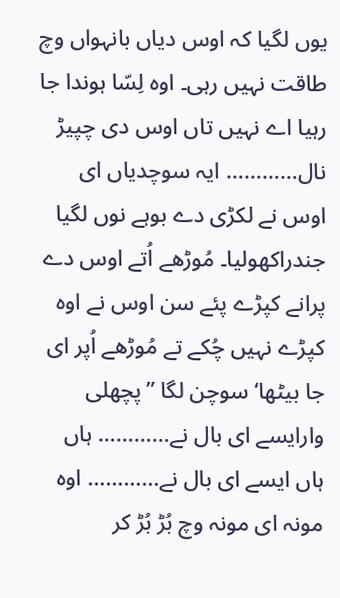یوں لگیا کہ اوس دیاں بانہواں وچ طاقت نہیں رہی۔ اوہ لِسّا ہوندا جا رہیا اے نہیں تاں اوس دی چپیڑ نال………… ایہ سوچدیاں ای اوس نے لکڑی دے بوہے نوں لگیا جندراکھولیا۔ مُوڑھے اُتے اوس دے پرانے کپڑے پئے سن اوس نے اوہ کپڑے نہیں چُکے تے مُوڑھے اُپر ای جا بیٹھا‘ سوچن لگا ”پچھلی وارایسے ای بال نے………… ہاں ہاں ایسے ای بال نے………… اوہ مونہ ای مونہ وچ بُڑ بُڑ کر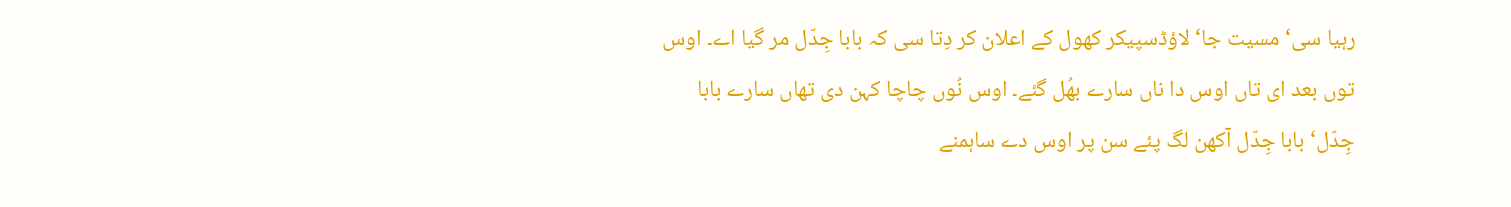رہیا سی‘ مسیت جا‘ لاؤڈسپیکر کھول کے اعلان کر دِتا سی کہ بابا جِدّل مر گیا اے۔ اوس توں بعد ای تاں اوس دا ناں سارے بھُل گئے۔ اوس نُوں چاچا کہن دی تھاں سارے بابا جِدّل‘ بابا جِدّل آکھن لگ پئے سن پر اوس دے ساہمنے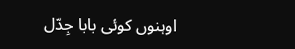اوہنوں کوئی بابا جِدّل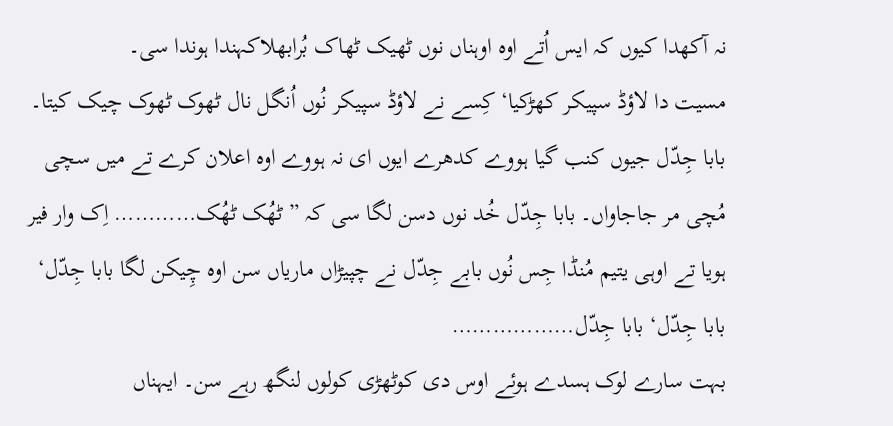نہ آکھدا کیوں کہ ایس اُتے اوہ اوہناں نوں ٹھیک ٹھاک بُرابھلاکہندا ہوندا سی۔
مسیت دا لاؤڈ سپیکر کھڑکیا‘ کِسے نے لاؤڈ سپیکر نُوں اُنگل نال ٹھوک ٹھوک چیک کیتا۔ بابا جِدّل جیوں کنب گیا ہووے کدھرے ایوں ای نہ ہووے اوہ اعلان کرے تے میں سچی مُچی مر جاجاواں۔ بابا جِدّل خُد نوں دسن لگا سی کہ ”ٹھُک ٹھُک………… اِک وار فیر ہویا تے اوہی یتیم مُنڈا جِس نُوں بابے جِدّل نے چپیڑاں ماریاں سن اوہ چِیکن لگا بابا جِدّل‘ بابا جِدّل‘ بابا جِدّل………………
بہت سارے لوک ہسدے ہوئے اوس دی کوٹھڑی کولوں لنگھ رہے سن۔ ایہناں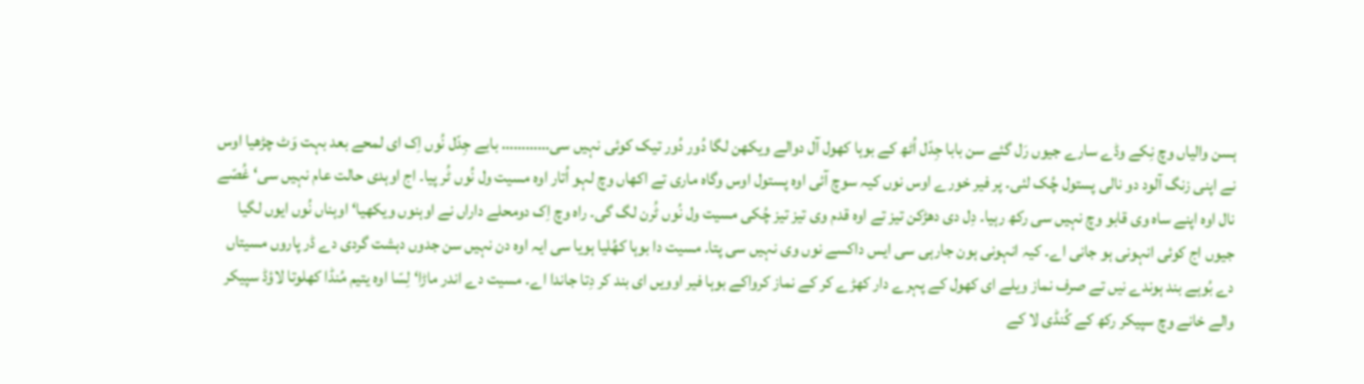ہسن والیاں وچ نِکے وڈے سارے جیوں رَل گئے سن بابا جِدّل اُٹھ کے بوہا کھول آل دوالے ویکھن لگا دُور دُور تیک کوئی نہیں سی………… بابے جِدّل نُوں اِک ای لمحے بعد بہت وَٹ چڑھیا اوس نے اپنی زنگ آلود دو نالی پستول چُک لئی۔ پر فیر خورے اوس نوں کیہ سوچ آئی اوہ پستول اوس وگاہ ماری تے اکھاں وچ لہو اُتار اوہ مسیت ول نُوں ٹُر پیا۔ اج اوہدی حالت عام نہیں سی‘ غُصّے نال اوہ اپنے ساہ وی قابو وچ نہیں سی رکھ رہیا۔ دِل دی دھڑکن تیز تے اوہ قدم وی تیز تیز چُکی مسیت ول نُوں ٹُرن لگ گی۔ راہ وچ اِک دومحلے داراں نے اوہنوں ویکھیا‘ اوہناں نُوں ایوں لگیا جیوں اج کوئی انہونی ہو جانی اے۔ کیہ انہونی ہون جارہی سی ایس داکسے نوں وی نہیں سی پتا۔ مسیت دا بوہا کھُلیا ہویا سی ایہ اوہ دن نہیں سن جدوں دہشت گردی دے ڈر پاروں مسیتاں دے بُوہے بند ہوندے نیں تے صرف نماز ویلے ای کھول کے پہرے دار کھڑے کر کے نماز کرواکے بوہا فیر اوویں ای بند کر دِتا جاندا اے۔ مسیت دے اندر ماڑا‘ لِسّا اوہ یتیم مُنڈا کھلوتا لاؤڈ سپیکر والے خانے وچ سپیکر رکھ کے کُنڈی لا کے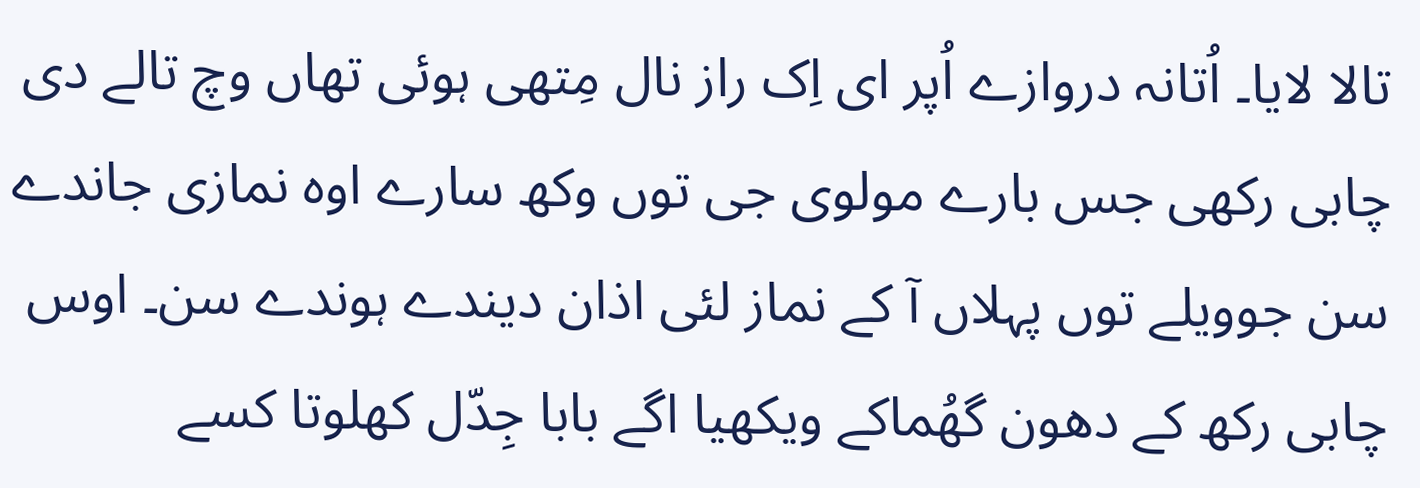تالا لایا۔ اُتانہ دروازے اُپر ای اِک راز نال مِتھی ہوئی تھاں وچ تالے دی چابی رکھی جس بارے مولوی جی توں وکھ سارے اوہ نمازی جاندے سن جوویلے توں پہلاں آ کے نماز لئی اذان دیندے ہوندے سن۔ اوس چابی رکھ کے دھون گھُماکے ویکھیا اگے بابا جِدّل کھلوتا کسے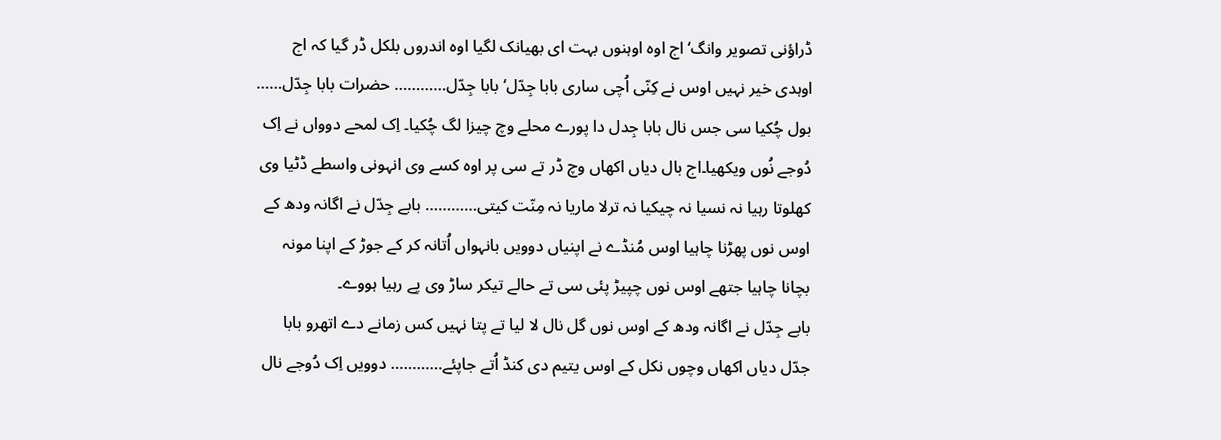ڈراؤنی تصویر وانگ‘ اج اوہ اوہنوں بہت ای بھیانک لگیا اوہ اندروں بلکل ڈر گیا کہ اج اوہدی خیر نہیں اوس نے کِنّی اُچی ساری بابا جِدّل‘ بابا جِدّل………… حضرات بابا جِدّل…… بول چُکیا سی جس نال بابا جِدل دا پورے محلے وچ چیزا لگ چُکیا۔ اِک لمحے دوواں نے اِک دُوجے نُوں ویکھیا۔اج بال دیاں اکھاں وچ ڈر تے سی پر اوہ کسے وی انہونی واسطے ڈٹیا وی کھلوتا رہیا نہ نسیا نہ چیکیا نہ ترلا ماریا نہ مِنّت کیتی………… بابے جِدّل نے اگانہ ودھ کے اوس نوں پھڑنا چاہیا اوس مُنڈے نے اپنیاں دوویں بانہواں اُتانہ کر کے جوڑ کے اپنا مونہ بچانا چاہیا جتھے اوس نوں چپیڑ پئی سی تے حالے تیکر ساڑ وی پے رہیا ہووے۔
بابے جِدّل نے اگانہ ودھ کے اوس نوں گل نال لا لیا تے پتا نہیں کس زمانے دے اتھرو بابا جدّل دیاں اکھاں وچوں نکل کے اوس یتیم دی کنڈ اُتے جاپئے………… دوویں اِک دُوجے نال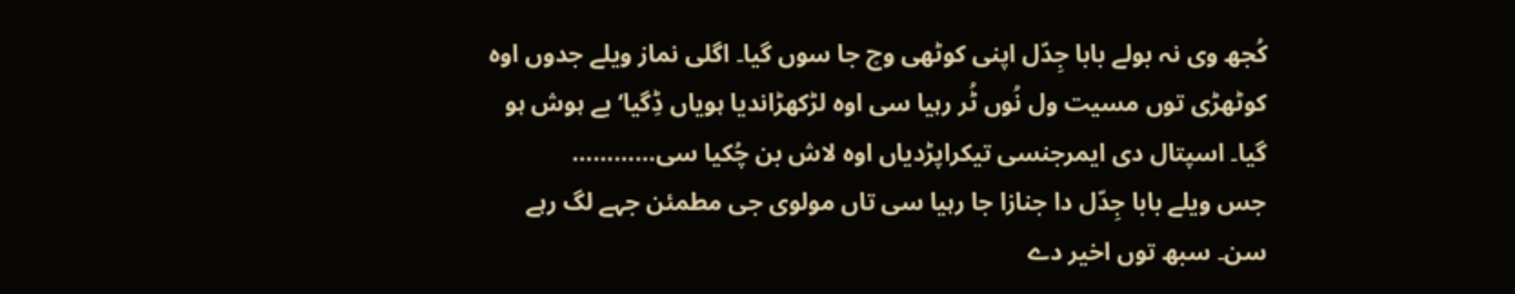کُجھ وی نہ بولے بابا جِدّل اپنی کوٹھی وچ جا سوں گیا۔ اگلی نماز ویلے جدوں اوہ کوٹھڑی توں مسیت ول نُوں ٹُر رہیا سی اوہ لڑکھڑاندیا ہویاں ڈِگیا‘ بے ہوش ہو گیا۔ اسپتال دی ایمرجنسی تیکراپڑدیاں اوہ لاش بن چُکیا سی…………
جس ویلے بابا جِدّل دا جنازا جا رہیا سی تاں مولوی جی مطمئن جہے لگ رہے سن۔ سبھ توں اخیر دے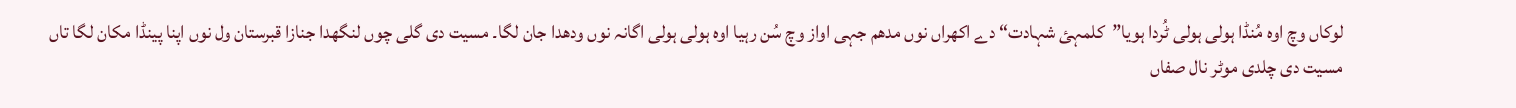لوکاں وچ اوہ مُنڈا ہولی ہولی ٹُردا ہویا”کلمہئ شہادت“ دے اکھراں نوں مدھم جہی اواز وچ سُن رہیا اوہ ہولی ہولی اگانہ نوں ودھدا جان لگا۔ مسیت دی گلی چوں لنگھدا جنازا قبرستان ول نوں اپنا پینڈا مکان لگا تاں مسیت دی چلدی موٹر نال صفاں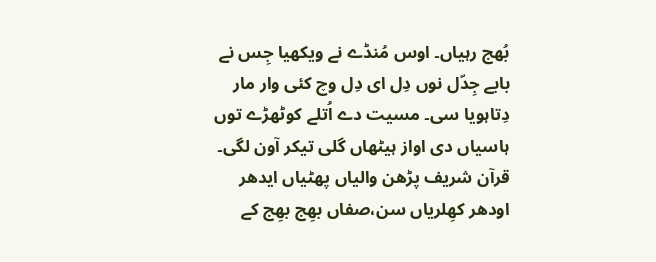بُھج رہیاں۔ اوس مُنڈے نے ویکھیا جِس نے بابے جِدّل نوں دِل ای دِل وچ کئی وار مار دِتاہویا سی۔ مسیت دے اُتلے کوٹھڑے توں ہاسیاں دی اواز ہیٹھاں گلی تیکر آون لگی۔ قرآن شریف پڑھن والیاں پھٹیاں ایدھر اودھر کھِلریاں سن،صفاں بھِج بھِج کے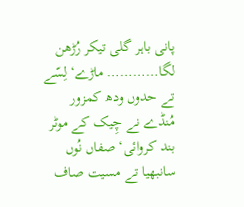پانی باہر گلی تیکر رُڑھن لگا………… ماڑے‘ لِسّے تے حدوں ودھ کمزور مُنڈے نے چِیک کے موٹر بند کروائی‘ صفاں نُوں سانبھیا تے مسیت صاف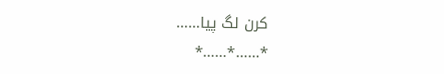کرن لگ پیا……
٭……٭……٭